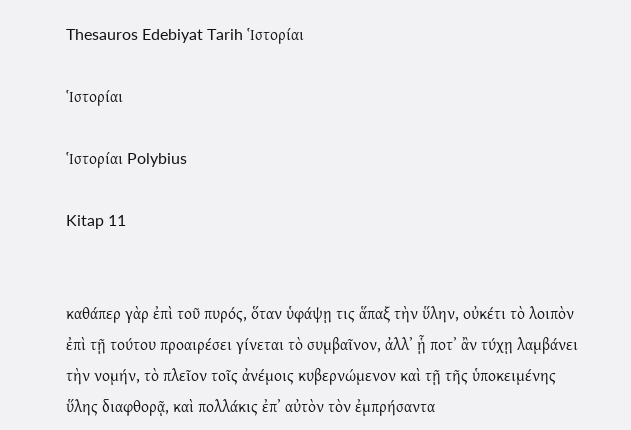Thesauros Edebiyat Tarih Ἱστορίαι

Ἱστορίαι

Ἱστορίαι Polybius

Kitap 11


καθάπερ γὰρ ἐπὶ τοῦ πυρός, ὅταν ὑφάψῃ τις ἅπαξ τὴν ὕλην, οὐκέτι τὸ λοιπὸν ἐπὶ τῇ τούτου προαιρέσει γίνεται τὸ συμβαῖνον, ἀλλʼ ᾗ ποτʼ ἂν τύχῃ λαμβάνει τὴν νομήν, τὸ πλεῖον τοῖς ἀνέμοις κυβερνώμενον καὶ τῇ τῆς ὑποκειμένης ὕλης διαφθορᾷ, καὶ πολλάκις ἐπʼ αὐτὸν τὸν ἐμπρήσαντα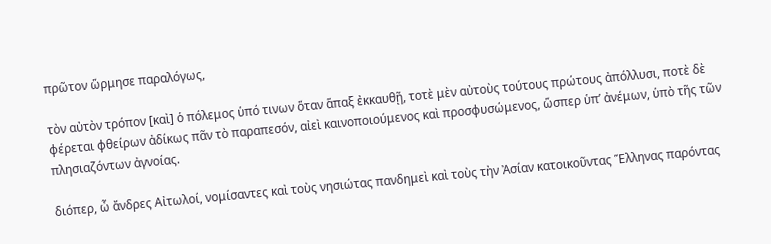πρῶτον ὥρμησε παραλόγως,

τὸν αὐτὸν τρόπον [καὶ] ὁ πόλεμος ὑπό τινων ὅταν ἅπαξ ἐκκαυθῇ, τοτὲ μὲν αὐτοὺς τούτους πρώτους ἀπόλλυσι, ποτὲ δὲ φέρεται φθείρων ἀδίκως πᾶν τὸ παραπεσόν, αἰεὶ καινοποιούμενος καὶ προσφυσώμενος, ὥσπερ ὑπʼ ἀνέμων, ὑπὸ τῆς τῶν πλησιαζόντων ἀγνοίας.

διόπερ, ὦ ἄνδρες Αἰτωλοί, νομίσαντες καὶ τοὺς νησιώτας πανδημεὶ καὶ τοὺς τὴν Ἀσίαν κατοικοῦντας Ἕλληνας παρόντας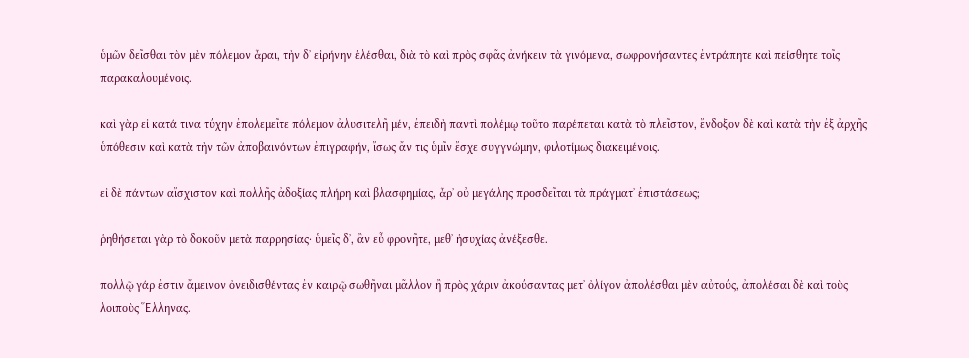ὑμῶν δεῖσθαι τὸν μὲν πόλεμον ἆραι, τὴν δʼ εἰρήνην ἑλέσθαι, διὰ τὸ καὶ πρὸς σφᾶς ἀνήκειν τὰ γινόμενα, σωφρονήσαντες ἐντράπητε καὶ πείσθητε τοῖς παρακαλουμένοις.

καὶ γὰρ εἰ κατά τινα τύχην ἐπολεμεῖτε πόλεμον ἀλυσιτελῆ μέν, ἐπειδὴ παντὶ πολέμῳ τοῦτο παρέπεται κατὰ τὸ πλεῖστον, ἔνδοξον δὲ καὶ κατὰ τὴν ἐξ ἀρχῆς ὑπόθεσιν καὶ κατὰ τὴν τῶν ἀποβαινόντων ἐπιγραφήν, ἴσως ἄν τις ὑμῖν ἔσχε συγγνώμην, φιλοτίμως διακειμένοις.

εἰ δὲ πάντων αἴσχιστον καὶ πολλῆς ἀδοξίας πλήρη καὶ βλασφημίας, ἆρʼ οὐ μεγάλης προσδεῖται τὰ πράγματʼ ἐπιστάσεως;

ῥηθήσεται γὰρ τὸ δοκοῦν μετὰ παρρησίας· ὑμεῖς δʼ, ἂν εὖ φρονῆτε, μεθʼ ἡσυχίας ἀνέξεσθε.

πολλῷ γάρ ἐστιν ἄμεινον ὀνειδισθέντας ἐν καιρῷ σωθῆναι μᾶλλον ἢ πρὸς χάριν ἀκούσαντας μετʼ ὀλίγον ἀπολέσθαι μὲν αὐτούς, ἀπολέσαι δὲ καὶ τοὺς λοιποὺς Ἕλληνας.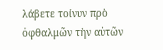λάβετε τοίνυν πρὸ ὀφθαλμῶν τὴν αὑτῶν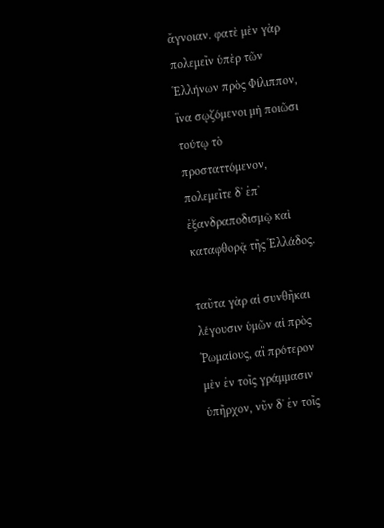ἄγνοιαν. φατὲ μὲν γὰρ πολεμεῖν ὑπὲρ τῶν Ἑλλήνων πρὸς Φίλιππον, ἵνα σῳζόμενοι μὴ ποιῶσι τούτῳ τὸ προσταττόμενον, πολεμεῖτε δʼ ἐπʼ ἐξανδραποδισμῷ καὶ καταφθορᾷ τῆς Ἑλλάδος.

ταῦτα γὰρ αἱ συνθῆκαι λέγουσιν ὑμῶν αἱ πρὸς Ῥωμαίους, αἳ πρότερον μὲν ἐν τοῖς γράμμασιν ὑπῆρχον, νῦν δʼ ἐν τοῖς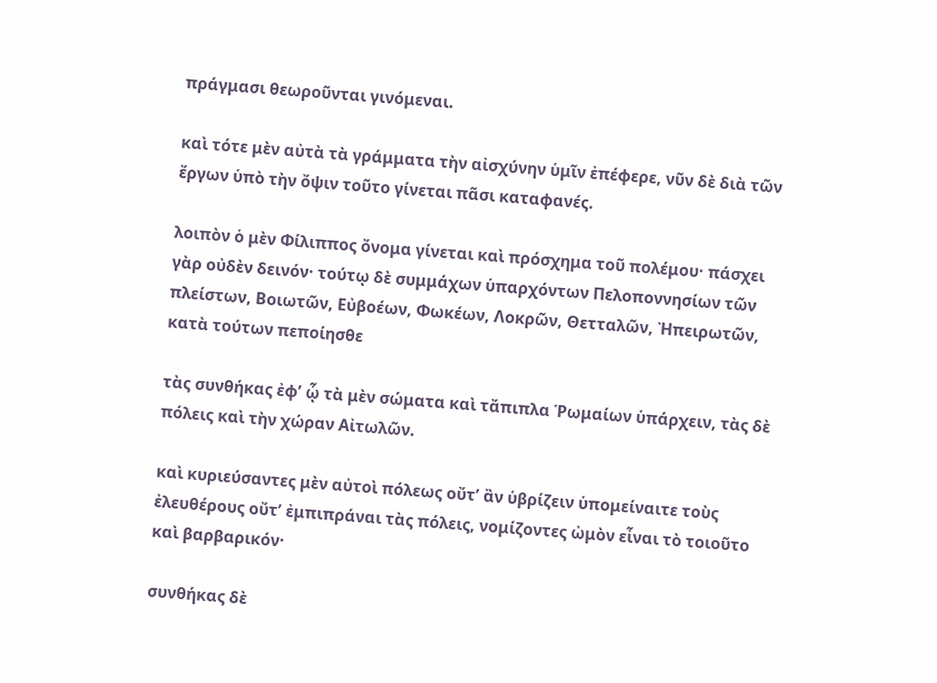πράγμασι θεωροῦνται γινόμεναι.

καὶ τότε μὲν αὐτὰ τὰ γράμματα τὴν αἰσχύνην ὑμῖν ἐπέφερε, νῦν δὲ διὰ τῶν ἔργων ὑπὸ τὴν ὄψιν τοῦτο γίνεται πᾶσι καταφανές.

λοιπὸν ὁ μὲν Φίλιππος ὄνομα γίνεται καὶ πρόσχημα τοῦ πολέμου· πάσχει γὰρ οὐδὲν δεινόν· τούτῳ δὲ συμμάχων ὑπαρχόντων Πελοποννησίων τῶν πλείστων, Βοιωτῶν, Εὐβοέων, Φωκέων, Λοκρῶν, Θετταλῶν, Ἠπειρωτῶν, κατὰ τούτων πεποίησθε

τὰς συνθήκας ἐφʼ ᾧ τὰ μὲν σώματα καὶ τἄπιπλα Ῥωμαίων ὑπάρχειν, τὰς δὲ πόλεις καὶ τὴν χώραν Αἰτωλῶν.

καὶ κυριεύσαντες μὲν αὐτοὶ πόλεως οὔτʼ ἂν ὑβρίζειν ὑπομείναιτε τοὺς ἐλευθέρους οὔτʼ ἐμπιπράναι τὰς πόλεις, νομίζοντες ὠμὸν εἶναι τὸ τοιοῦτο καὶ βαρβαρικόν·

συνθήκας δὲ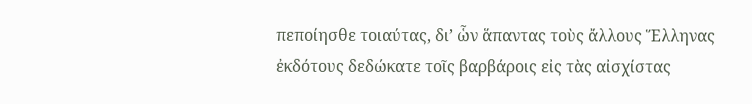πεποίησθε τοιαύτας, διʼ ὧν ἅπαντας τοὺς ἄλλους Ἕλληνας ἐκδότους δεδώκατε τοῖς βαρβάροις εἰς τὰς αἰσχίστας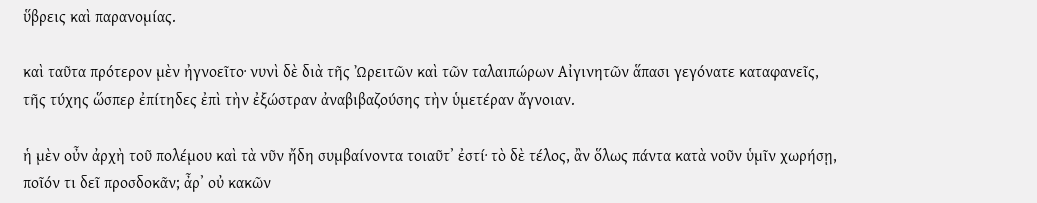ὕβρεις καὶ παρανομίας.

καὶ ταῦτα πρότερον μὲν ἠγνοεῖτο· νυνὶ δὲ διὰ τῆς Ὠρειτῶν καὶ τῶν ταλαιπώρων Αἰγινητῶν ἅπασι γεγόνατε καταφανεῖς, τῆς τύχης ὥσπερ ἐπίτηδες ἐπὶ τὴν ἐξώστραν ἀναβιβαζούσης τὴν ὑμετέραν ἄγνοιαν.

ἡ μὲν οὖν ἀρχὴ τοῦ πολέμου καὶ τὰ νῦν ἤδη συμβαίνοντα τοιαῦτʼ ἐστί· τὸ δὲ τέλος, ἂν ὅλως πάντα κατὰ νοῦν ὑμῖν χωρήσῃ, ποῖόν τι δεῖ προσδοκᾶν; ἆρʼ οὐ κακῶν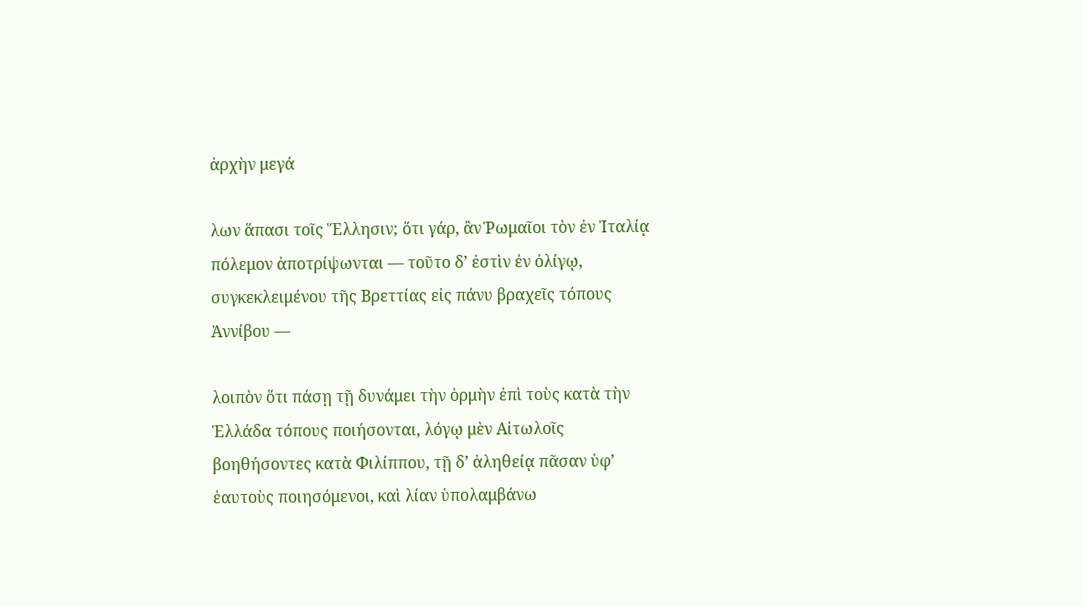ἀρχὴν μεγά

λων ἅπασι τοῖς Ἕλλησιν; ὅτι γάρ, ἂν Ῥωμαῖοι τὸν ἐν Ἰταλίᾳ πόλεμον ἀποτρίψωνται — τοῦτο δʼ ἐστὶν ἐν ὀλίγῳ, συγκεκλειμένου τῆς Βρεττίας εἰς πάνυ βραχεῖς τόπους Ἀννίβου —

λοιπὸν ὅτι πάσῃ τῇ δυνάμει τὴν ὁρμὴν ἐπὶ τοὺς κατὰ τὴν Ἑλλάδα τόπους ποιήσονται, λόγῳ μὲν Αἰτωλοῖς βοηθήσοντες κατὰ Φιλίππου, τῇ δʼ ἀληθείᾳ πᾶσαν ὑφʼ ἑαυτοὺς ποιησόμενοι, καὶ λίαν ὑπολαμβάνω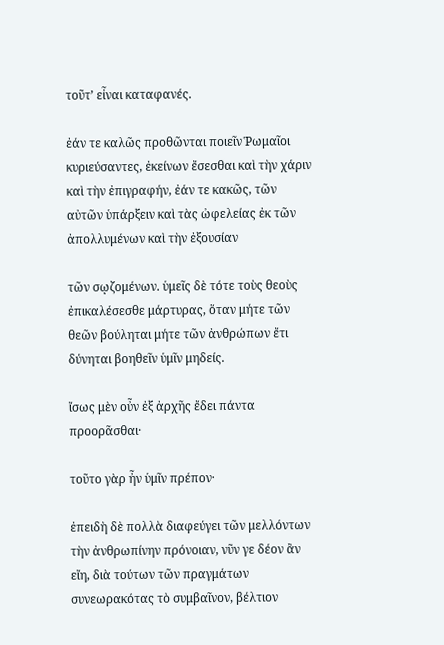τοῦτʼ εἶναι καταφανές.

ἐάν τε καλῶς προθῶνται ποιεῖν Ῥωμαῖοι κυριεύσαντες, ἐκείνων ἔσεσθαι καὶ τὴν χάριν καὶ τὴν ἐπιγραφήν, ἐάν τε κακῶς, τῶν αὐτῶν ὑπάρξειν καὶ τὰς ὠφελείας ἐκ τῶν ἀπολλυμένων καὶ τὴν ἐξουσίαν

τῶν σῳζομένων. ὑμεῖς δὲ τότε τοὺς θεοὺς ἐπικαλέσεσθε μάρτυρας, ὅταν μήτε τῶν θεῶν βούληται μήτε τῶν ἀνθρώπων ἔτι δύνηται βοηθεῖν ὑμῖν μηδείς.

ἴσως μὲν οὖν ἐξ ἀρχῆς ἔδει πάντα προορᾶσθαι·

τοῦτο γὰρ ἦν ὑμῖν πρέπον·

ἐπειδὴ δὲ πολλὰ διαφεύγει τῶν μελλόντων τὴν ἀνθρωπίνην πρόνοιαν, νῦν γε δέον ἂν εἴη, διὰ τούτων τῶν πραγμάτων συνεωρακότας τὸ συμβαῖνον, βέλτιον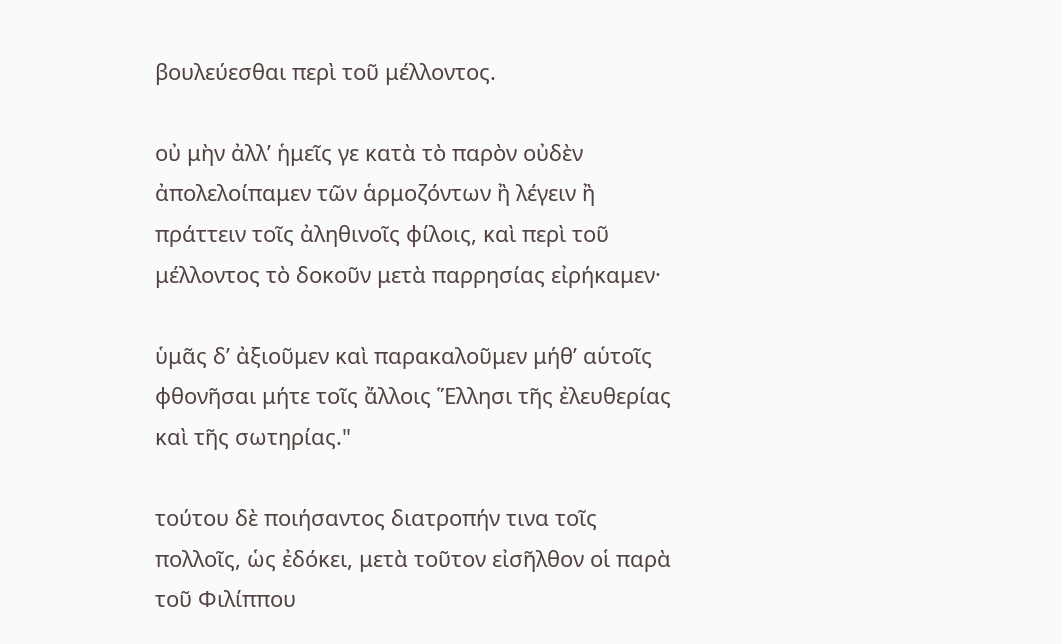βουλεύεσθαι περὶ τοῦ μέλλοντος.

οὐ μὴν ἀλλʼ ἡμεῖς γε κατὰ τὸ παρὸν οὐδὲν ἀπολελοίπαμεν τῶν ἁρμοζόντων ἢ λέγειν ἢ πράττειν τοῖς ἀληθινοῖς φίλοις, καὶ περὶ τοῦ μέλλοντος τὸ δοκοῦν μετὰ παρρησίας εἰρήκαμεν·

ὑμᾶς δʼ ἀξιοῦμεν καὶ παρακαλοῦμεν μήθʼ αὑτοῖς φθονῆσαι μήτε τοῖς ἄλλοις Ἕλλησι τῆς ἐλευθερίας καὶ τῆς σωτηρίας."

τούτου δὲ ποιήσαντος διατροπήν τινα τοῖς πολλοῖς, ὡς ἐδόκει, μετὰ τοῦτον εἰσῆλθον οἱ παρὰ τοῦ Φιλίππου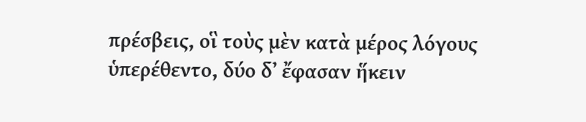πρέσβεις, οἳ τοὺς μὲν κατὰ μέρος λόγους ὑπερέθεντο, δύο δʼ ἔφασαν ἥκειν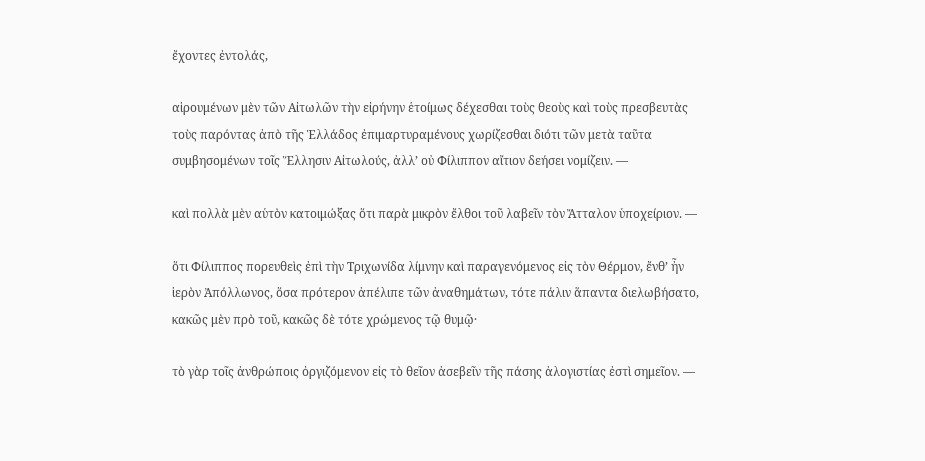ἔχοντες ἐντολάς,

αἱρουμένων μὲν τῶν Αἰτωλῶν τὴν εἰρήνην ἑτοίμως δέχεσθαι τοὺς θεοὺς καὶ τοὺς πρεσβευτὰς τοὺς παρόντας ἀπὸ τῆς Ἑλλάδος ἐπιμαρτυραμένους χωρίζεσθαι διότι τῶν μετὰ ταῦτα συμβησομένων τοῖς Ἕλλησιν Αἰτωλούς, ἀλλʼ οὐ Φίλιππον αἴτιον δεήσει νομίζειν. —

καὶ πολλὰ μὲν αὑτὸν κατοιμώξας ὅτι παρὰ μικρὸν ἔλθοι τοῦ λαβεῖν τὸν Ἄτταλον ὑποχείριον. —

ὅτι Φίλιππος πορευθεὶς ἐπὶ τὴν Τριχωνίδα λίμνην καὶ παραγενόμενος εἰς τὸν Θέρμον, ἔνθʼ ἦν ἱερὸν Ἀπόλλωνος, ὅσα πρότερον ἀπέλιπε τῶν ἀναθημάτων, τότε πάλιν ἅπαντα διελωβήσατο, κακῶς μὲν πρὸ τοῦ, κακῶς δὲ τότε χρώμενος τῷ θυμῷ·

τὸ γὰρ τοῖς ἀνθρώποις ὀργιζόμενον εἰς τὸ θεῖον ἀσεβεῖν τῆς πάσης ἀλογιστίας ἐστὶ σημεῖον. —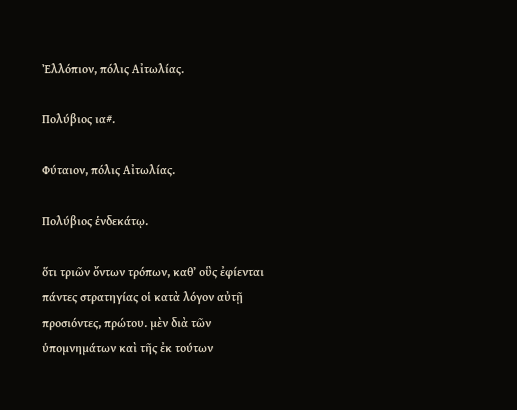Ἐλλόπιον, πόλις Αἰτωλίας.

Πολύβιος ια#.

Φύταιον, πόλις Αἰτωλίας.

Πολύβιος ἑνδεκάτῳ.

ὅτι τριῶν ὄντων τρόπων, καθʼ οὓς ἐφίενται πάντες στρατηγίας οἱ κατὰ λόγον αὐτῇ προσιόντες, πρώτου. μὲν διὰ τῶν ὑπομνημάτων καὶ τῆς ἐκ τούτων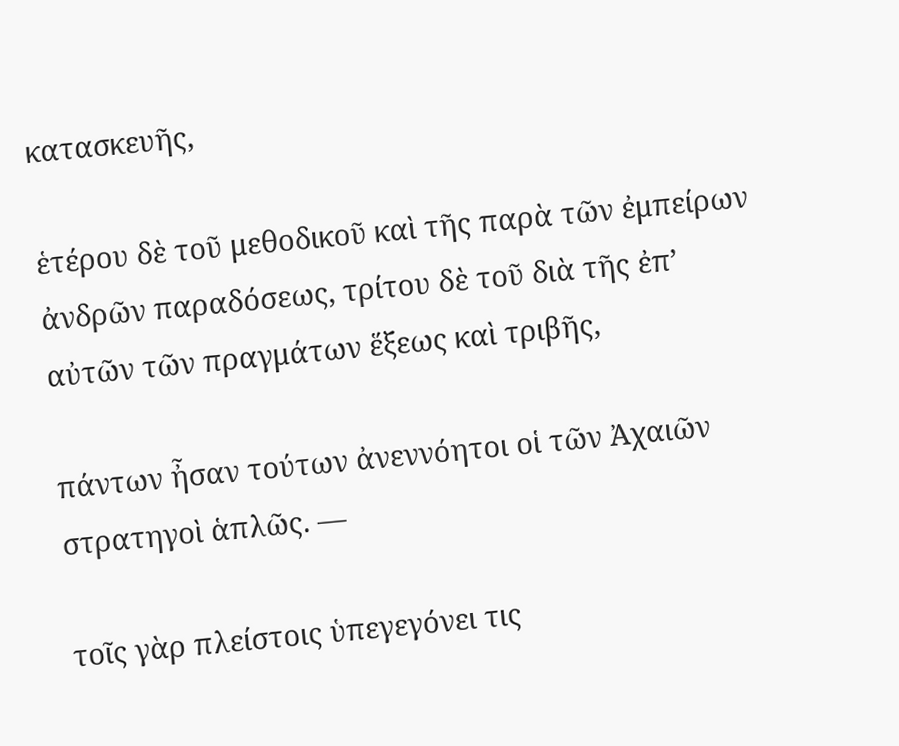κατασκευῆς,

ἑτέρου δὲ τοῦ μεθοδικοῦ καὶ τῆς παρὰ τῶν ἐμπείρων ἀνδρῶν παραδόσεως, τρίτου δὲ τοῦ διὰ τῆς ἐπʼ αὐτῶν τῶν πραγμάτων ἕξεως καὶ τριβῆς,

πάντων ἦσαν τούτων ἀνεννόητοι οἱ τῶν Ἀχαιῶν στρατηγοὶ ἁπλῶς. —

τοῖς γὰρ πλείστοις ὑπεγεγόνει τις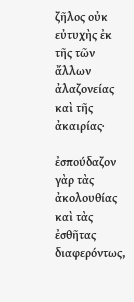ζῆλος οὐκ εὐτυχὴς ἐκ τῆς τῶν ἄλλων ἀλαζονείας καὶ τῆς ἀκαιρίας·

ἐσπούδαζον γὰρ τὰς ἀκολουθίας καὶ τὰς ἐσθῆτας διαφερόντως,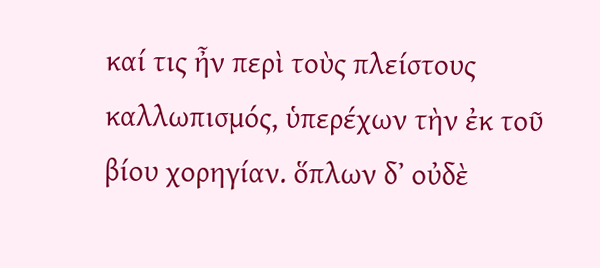καί τις ἦν περὶ τοὺς πλείστους καλλωπισμός, ὑπερέχων τὴν ἐκ τοῦ βίου χορηγίαν. ὅπλων δʼ οὐδὲ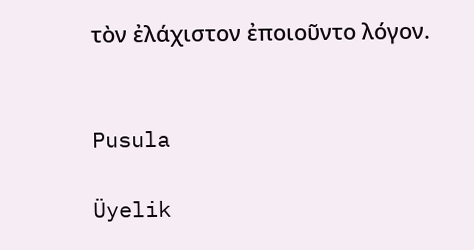τὸν ἐλάχιστον ἐποιοῦντο λόγον.


Pusula

Üyelik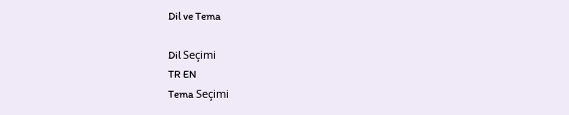Dil ve Tema

Dil Seçimi
TR EN
Tema Seçimi